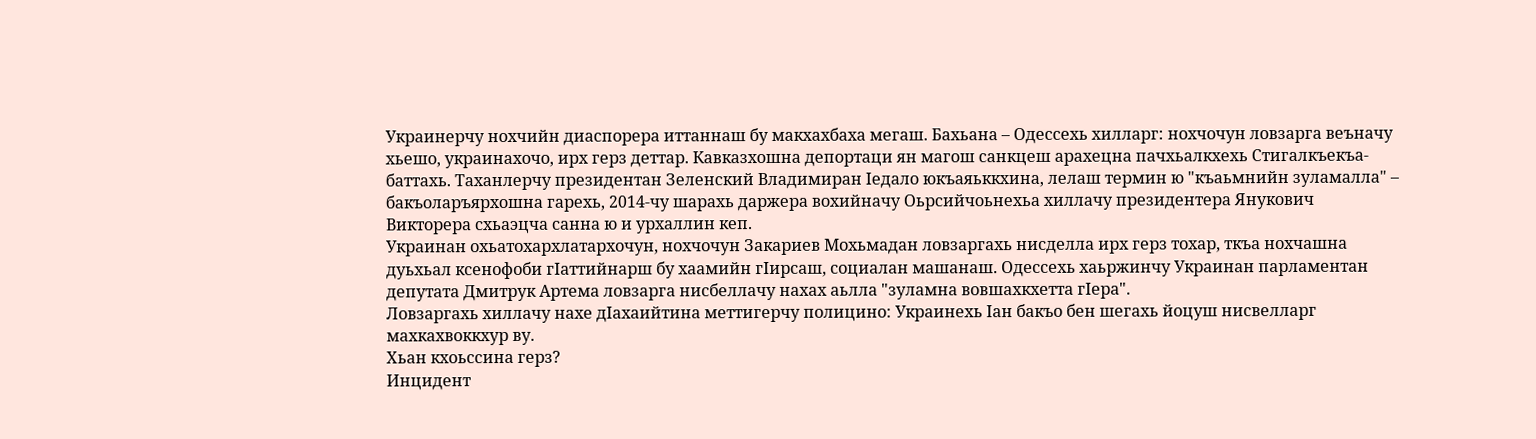Украинерчу нохчийн диаспорера иттаннаш бу макхахбаха мегаш. Бахьана – Одессехь хилларг: нохчочун ловзарга веъначу хьешо, украинахочо, ирх герз деттар. Кавказхошна депортаци ян магош санкцеш арахецна пачхьалкхехь Стигалкъекъа-баттахь. Таханлерчу президентан Зеленский Владимиран Iедало юкъаяьккхина, лелаш термин ю "къаьмнийн зуламалла" – бакъоларъярхошна гарехь, 2014-чу шарахь даржера вохийначу Оьрсийчоьнехьа хиллачу президентера Янукович Викторера схьаэцча санна ю и урхаллин кеп.
Украинан охьатохархлатархочун, нохчочун Закариев Мохьмадан ловзаргахь нисделла ирх герз тохар, ткъа нохчашна дуьхьал ксенофоби гIаттийнарш бу хаамийн гIирсаш, социалан машанаш. Одессехь хаьржинчу Украинан парламентан депутата Дмитрук Артема ловзарга нисбеллачу нахах аьлла "зуламна вовшахкхетта гIера".
Ловзаргахь хиллачу нахе дIахаийтина меттигерчу полицино: Украинехь Iан бакъо бен шегахь йоцуш нисвелларг махкахвоккхур ву.
Хьан кхоьссина герз?
Инцидент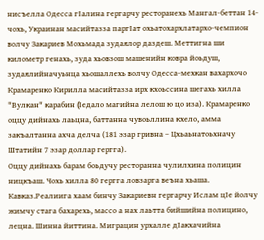нисъелла Одесса гIалина гергарчу ресторанехь Мангал-беттан 14-чохь, Украинан масийтазза паргIат охьатохархлатархо-чемпион волчу Закариев Мохьмада зудаялор даздеш. Меттигна ши километр генахь, зуда хьовзош машенийн ковра йоьдуш, зудаялийначуьнца хьошаллехь волчу Одесса-мехкан вахархочо Крамаренко Кирилла масийтазза ирх кхоьссина шегахь хилла "Вулкан" карабин (Iедало магийна лелош ю цо иза). Крамаренко оццу дийнахь лаьцна, баттанна чувоьллина кхело, амма закъалтанна ахча делча (181 эзар гривна – Цхьаьнатоьхначу Штатийн 7 эзар доллар гергга).
Оццу дийнахь барам боьдучу ресторанна чулилхина полицин ницкъаш. Чохь хилла 80 гергга ловзарга веъна хьаша. Кавказ.Реалиига хаам бинчу Закариевн гергарчу Ислам цIе йолчу жимчу стага бахарехь, массо а нах лаьтта бийшийна полицино, лецна. Шинна йиттина. Миграцин урхалле дIакхачийна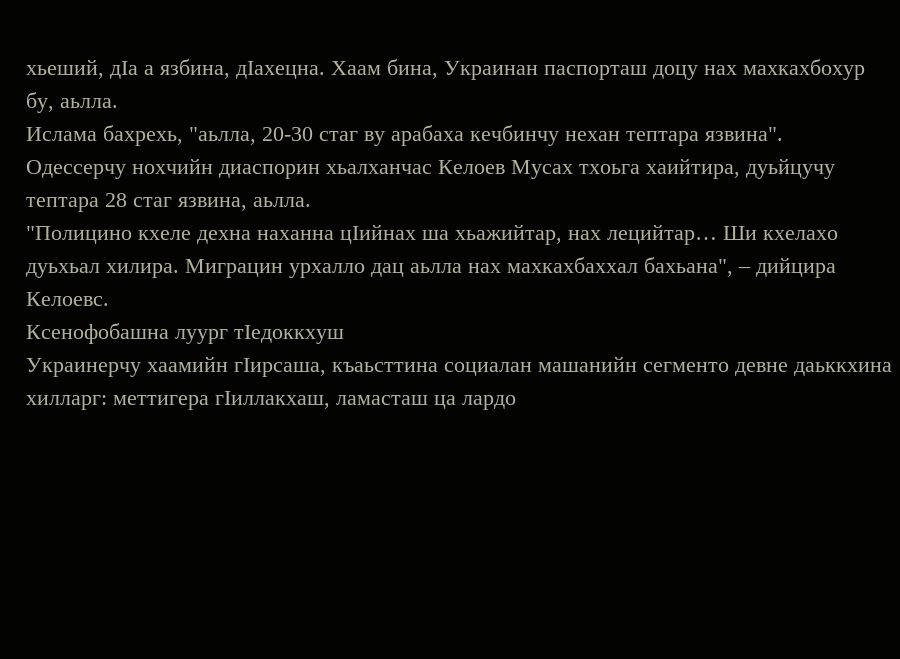хьеший, дIа а язбина, дIахецна. Хаам бина, Украинан паспорташ доцу нах махкахбохур бу, аьлла.
Ислама бахрехь, "аьлла, 20-30 стаг ву арабаха кечбинчу нехан тептара язвина".
Одессерчу нохчийн диаспорин хьалханчас Келоев Мусах тхоьга хаийтира, дуьйцучу тептара 28 стаг язвина, аьлла.
"Полицино кхеле дехна наханна цIийнах ша хьажийтар, нах лецийтар… Ши кхелахо дуьхьал хилира. Миграцин урхалло дац аьлла нах махкахбаххал бахьана", – дийцира Келоевс.
Ксенофобашна луург тIедоккхуш
Украинерчу хаамийн гIирсаша, къаьсттина социалан машанийн сегменто девне даьккхина хилларг: меттигера гIиллакхаш, ламасташ ца лардо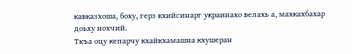кавказхоша, боху, герз кхийсинарг украинахо велахь а, махкахбахар доьху нохчий.
Ткъа оцу кепарчу кхайкхамашна кхушеран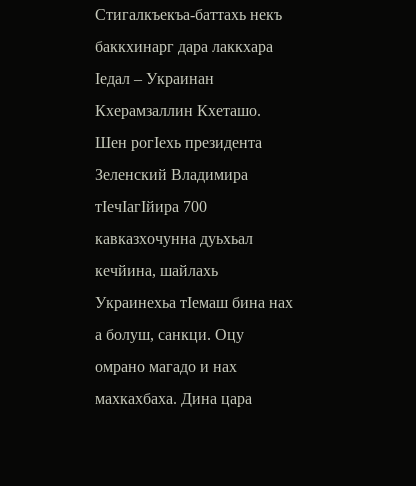Стигалкъекъа-баттахь некъ баккхинарг дара лаккхара Iедал – Украинан Кхерамзаллин Кхеташо. Шен рогIехь президента Зеленский Владимира тIечIагIйира 700 кавказхочунна дуьхьал кечйина, шайлахь Украинехьа тIемаш бина нах а болуш, санкци. Оцу омрано магадо и нах махкахбаха. Дина цара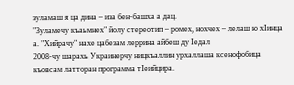зуламаш я ца дина – иза бен-башха а дац.
"Зуламечу къаьмнех" йолу стереотип – ромех, нохчех – лелаш ю хIинца а. "Хийрачу" нахе цабезам леррина айбеш ду Iедал
2008-чу шарахь Украинерчу ницкъаллин урхаллаша ксенофобица къовсам латторан программа тIеийцира.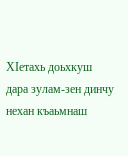ХIетахь доьхкуш дара зулам-зен динчу нехан къаьмнаш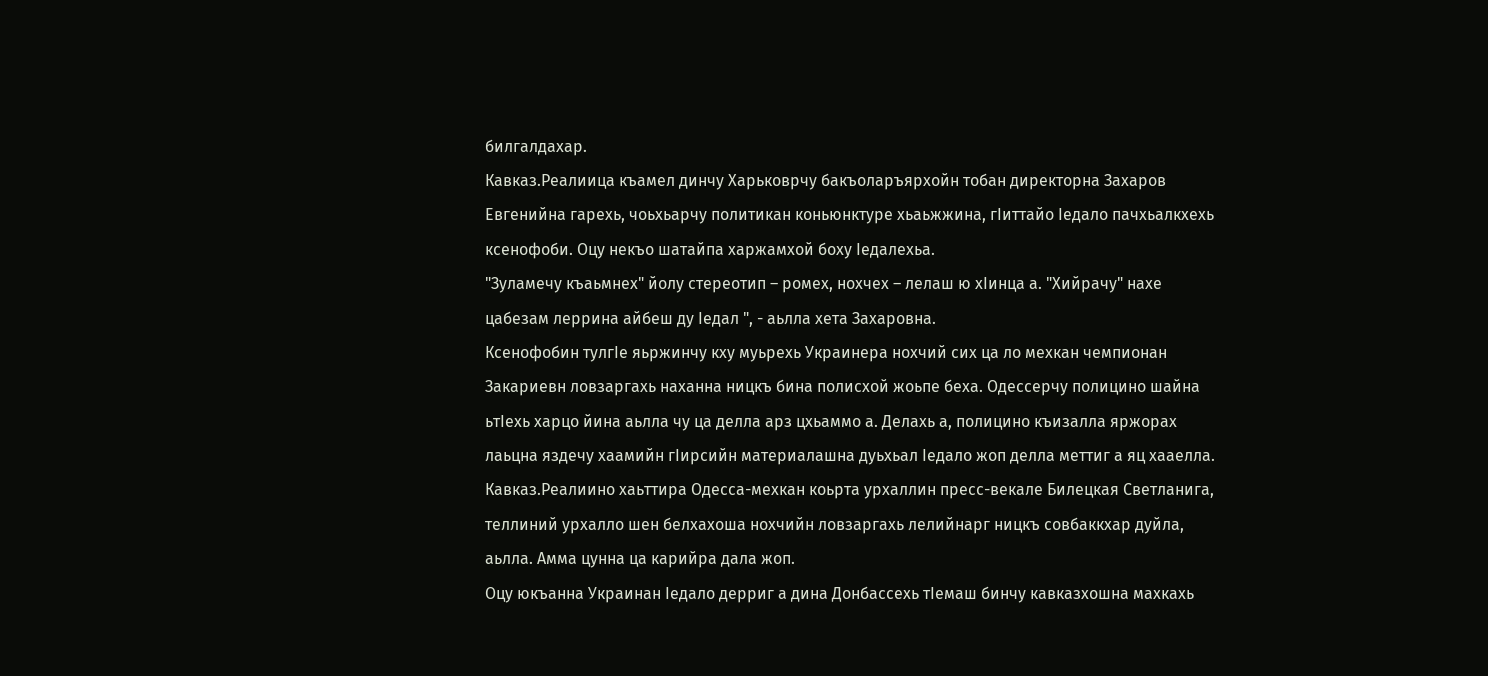билгалдахар.
Кавказ.Реалиица къамел динчу Харьковрчу бакъоларъярхойн тобан директорна Захаров Евгенийна гарехь, чоьхьарчу политикан коньюнктуре хьаьжжина, гIиттайо Iедало пачхьалкхехь ксенофоби. Оцу некъо шатайпа харжамхой боху Iедалехьа.
"Зуламечу къаьмнех" йолу стереотип – ромех, нохчех – лелаш ю хIинца а. "Хийрачу" нахе цабезам леррина айбеш ду Iедал ", - аьлла хета Захаровна.
Ксенофобин тулгIе яьржинчу кху муьрехь Украинера нохчий сих ца ло мехкан чемпионан Закариевн ловзаргахь наханна ницкъ бина полисхой жоьпе беха. Одессерчу полицино шайна ьтIехь харцо йина аьлла чу ца делла арз цхьаммо а. Делахь а, полицино къизалла яржорах лаьцна яздечу хаамийн гIирсийн материалашна дуьхьал Iедало жоп делла меттиг а яц хааелла. Кавказ.Реалиино хаьттира Одесса-мехкан коьрта урхаллин пресс-векале Билецкая Светланига, теллиний урхалло шен белхахоша нохчийн ловзаргахь лелийнарг ницкъ совбаккхар дуйла, аьлла. Амма цунна ца карийра дала жоп.
Оцу юкъанна Украинан Iедало дерриг а дина Донбассехь тIемаш бинчу кавказхошна махкахь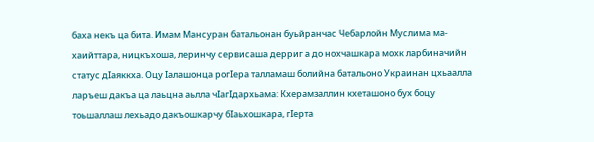баха некъ ца бита. Имам Мансуран батальонан буьйранчас Чебарлойн Муслима ма-хаийттара, ницкъхоша, леринчу сервисаша дерриг а до нохчашкара мохк ларбиначийн статус дIаяккха. Оцу Iалашонца рогIера талламаш болийна батальоно Украинан цхьаалла ларъеш дакъа ца лаьцна аьлла чIагIдархьама: Кхерамзаллин кхеташоно бух боцу тоьшаллаш лехьадо дакъошкарчу бIаьхошкара, гIерта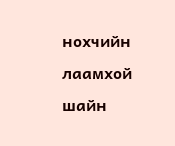нохчийн лаамхой шайн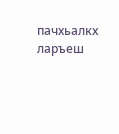пачхьалкх ларъеш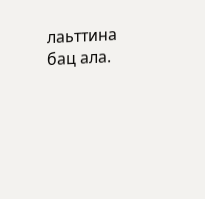лаьттина бац ала.